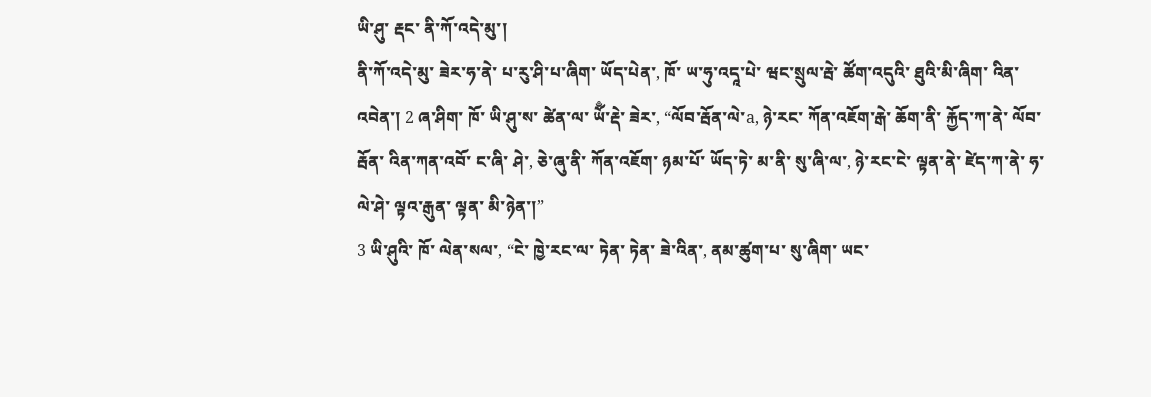ཡི་ཤུ་ རྡང་ ནི་ཀོ་འདེ་མུ་།
ནི་ཀོ་འདེ་མུ་ ཟེར་ཧ་ནེ་ པ་རུ་ཤི་པ་ཞིག་ ཡོད་པེན་, ཁོ་ ཡ་ཧུ་འདཱ་པེ་ ཝང་སྲུལ་རྦེ་ ཚོག་འདུའི་ ཐུའི་མི་ཞིག་ འིན་འབེན་། 2 ཞ་ཤིག་ ཁོ་ ཡི་ཤུ་ས་ ཚེན་ལ་ ཡོྃ་རྡེ་ ཟེར་, “ལོབ་རྦོན་ལེ་a, ཉེ་རང་ ཀོན་འཇོག་རྒེ་ ཆོག་ནི་ རྐྱོད་ཀ་ནེ་ ལོབ་རྦོན་ འིན་ཀན་འབོ་ ང་ཞི་ ཤེ་, ཅེ་ཞུ་ནི་ ཀོན་འཇོག་ ཉམ་པོ་ ཡོད་ཏེ་ མ་ནི་ སུ་ཞི་ལ་, ཉེ་རང་ངེ་ ལྟན་ནེ་ ཛེད་ཀ་ནེ་ ཧ་ལེ་ཤེ་ ལྟའ་རྒུན་ ལྟན་ མི་ཉེན་།”
3 ཡི་ཤུའི་ ཁོ་ ལེན་སལ་, “ངེ་ ཁྱེ་རང་ལ་ ཏེན་ ཏེན་ ཟེ་འིན་, ནམ་ཚུག་པ་ སུ་ཞིག་ ཡང་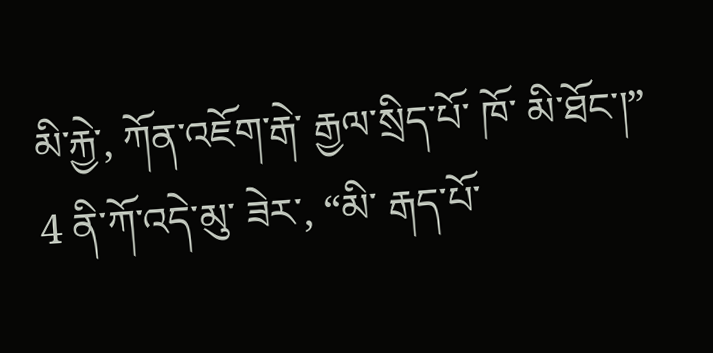མི་རྐྱེ་, ཀོན་འཇོག་རྒེ་ རྒྱལ་སྲིད་པོ་ ཁོ་ མི་ཐོང་།”
4 ནི་ཀོ་འདེ་མུ་ ཟེར་, “མི་ རྒད་པོ་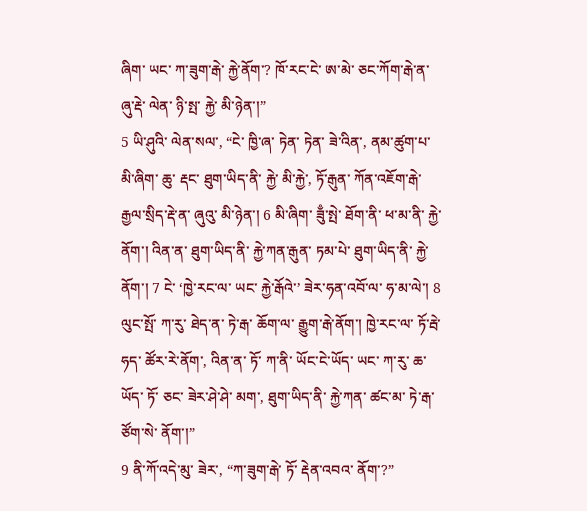ཞིག་ ཡང་ ཀ་ཟུག་རྒེ་ རྐྱེ་ནོག་? ཁོ་རང་ངེ་ ཨ་མེ་ ཅང་ཀོག་རྒེ་ན་ ཞུ་རྡེ་ ལེན་ ཉི་སྤ་ རྐྱེ་ མི་ཉེན་།”
5 ཡི་ཤུའི་ ལེན་སལ་, “ངེ་ ཁྱི་ཞ་ ཏེན་ ཏེན་ ཟེ་འིན་, ནམ་ཚུག་པ་ མི་ཞིག་ ཆུ་ རྡང་ ཐུག་ཡིད་ནི་ རྐྱེ་ མི་རྐྱེ་, ཏོ་རྒུན་ ཀོན་འཇོག་རྒེ་ རྒྱལ་སྲིད་རྡེ་ན་ ཞུའུ་ མི་ཉེན་། 6 མི་ཞིག་ ཟུྃ་སྤེ་ ཐོག་ནི་ ཕ་མ་ནི་ རྐྱེ་ནོག་། འིན་ན་ ཐུག་ཡིད་ནི་ རྐྱེ་ཀན་རྒུན་ ཏམ་པེ་ ཐུག་ཡིད་ནི་ རྐྱེ་ནོག་། 7 ངེ་ ‘ཁྱེ་རང་ལ་ ཡང་ རྐྱེ་རྒོའེ་’ ཟེར་ཧན་འབོ་ལ་ ཧ་མ་ལེ་། 8 ལུང་སྤོ་ ཀ་རུ་ ཐེད་ན་ ཏེ་རྒ་ ཆོག་ལ་ རྒྱུག་རྒེ་ནོག་། ཁྱེ་རང་ལ་ ཏོ་རྦེ་ ཧད་ ཚོར་རེ་ནོག་, འིན་ན་ ཏོ་ ཀ་ནི་ ཡོང་ངེ་ཡོད་ ཡང་ ཀ་རུ་ ཆ་ཡོད་ ཏོ་ ཅང་ ཟེར་ཤེ་ཤེ་ མག་, ཐུག་ཡིད་ནི་ རྐྱེ་ཀན་ ཚང་མ་ ཏེ་རྒ་ ཙོག་སེ་ ནོག་།”
9 ནི་ཀོ་འདེ་མུ་ ཟེར་, “ཀ་ཟུག་རྒེ་ ཏོ་ རྡེན་འབའ་ ནོག་?”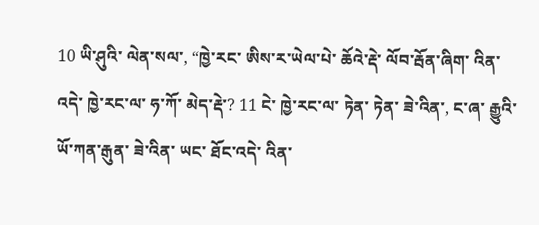10 ཡི་ཤུའི་ ལེན་སལ་, “ཁྱེ་རང་ ཨིས་ར་ཡེལ་པེ་ ཆོའེ་རྡེ་ ལོབ་རྦོན་ཞིག་ འིན་འདེ་ ཁྱེ་རང་ལ་ ཧ་ཀོ་ མེད་རྡེ་? 11 ངེ་ ཁྱེ་རང་ལ་ ཏེན་ ཏེན་ ཟེ་འིན་, ང་ཞ་ རྒྱུའི་ཡོ་ཀན་རྒུན་ ཟེ་འིན་ ཡང་ ཐོང་འདེ་ འིན་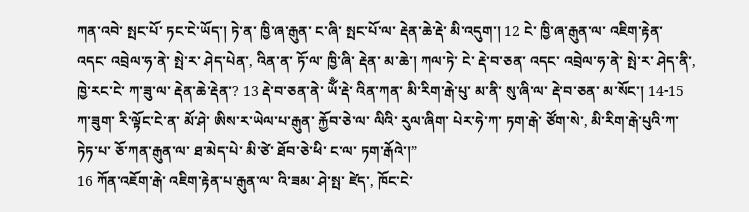ཀན་འབེ་ སྤང་པོ་ ཏང་ངེ་ཡོད་། ཏེ་ན་ ཁྱི་ཞ་རྒུན་ ང་ཞི་ སྤང་པོ་ལ་ རྡེན་ཆེ་རྡེ་ མི་འདུག་། 12 ངེ་ ཁྱི་ཞ་རྒུན་ལ་ འཇིག་རྟེན་ འདང་ འབྲེལ་ཧ་ནེ་ སྤེ་ར་ ཤེད་པེན་, འིན་ན་ ཏོ་ལ་ ཁྱི་ཞི་ རྡེན་ མ་ཆེ་། ཀལ་ཏེ་ ངེ་ རྡེ་བ་ཅན་ འདང་ འབྲེལ་ཧ་ནེ་ སྤེ་ར་ ཤེད་ནི་, ཁྱེ་རང་ངེ་ ཀ་ཟུ་ལ་ རྡེན་ཆེ་རྡེན་? 13 རྡེ་བ་ཅན་ནེ་ ཡོྃ་རྡེ་ འིན་ཀན་ མི་རིག་རྒེ་པུ་ མ་ནི་ སུ་ཞི་ལ་ རྡེ་བ་ཅན་ མ་སོང་། 14-15 ཀ་ཟུག་ རི་ལྟོང་ངེ་ན་ མོ་ཤེ་ ཨིས་ར་ཡེལ་པ་རྒུན་ རྐྱོབ་ཅེ་ལ་ ལིའི་ རུལ་ཞིག་ པེར་ཧེ་ཀ་ ཏག་རྒེ་ ཙོག་སེ་, མི་རིག་རྒེ་པུའི་ཀ་ ཏེཏ་པ་ ཅོ་ཀན་རྒུན་ལ་ ཐ་མེད་པེ་ མི་ཙེ་ ཐོབ་ཅེ་ཕི་ ང་ལ་ ཏག་རྒོའེ་།”
16 ཀོན་འཇོག་རྒེ་ འཇིག་རྟེན་པ་རྒུན་ལ་ འི་ཟམ་ ཤེ་སྤ་ ཛེད་, ཁོང་ངེ་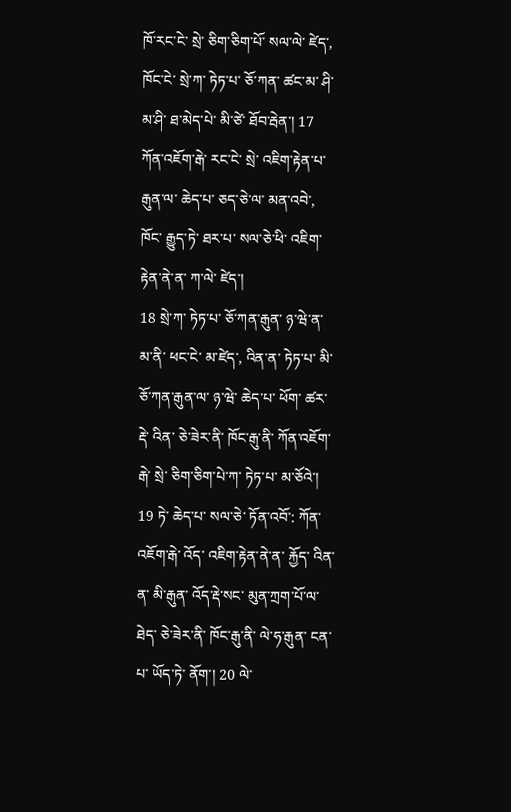ཁོ་རང་ངེ་ སྲེ་ ཅིག་ཅིག་པོ་ སལ་ལེ་ ཛེད་, ཁོང་ངེ་ སྲེ་ཀ་ ཏེཏ་པ་ ཅོ་ཀན་ ཚང་མ་ ཤི་ མ་ཤི་ ཐ་མེད་པེ་ མི་ཙེ་ ཐོབ་རྦེན་། 17 ཀོན་འཇོག་རྒེ་ རང་ངེ་ སྲེ་ འཇིག་རྟེན་པ་རྒུན་ལ་ ཆེད་པ་ ཅད་ཅེ་ལ་ མན་འབེ་, ཁོང་ རྒྱུད་ཏེ་ ཐར་པ་ སལ་ཅེ་ཕི་ འཇིག་རྟེན་ནེ་ན་ ཀ་ལེ་ ཛེད་།
18 སྲེ་ཀ་ ཏེཏ་པ་ ཅོ་ཀན་རྒུན་ ཉ་ཝེ་ན་ མ་ནི་ ཕང་ངེ་ མ་ཛེད་, འིན་ན་ ཏེཏ་པ་ མི་ཅོ་ཀན་རྒུན་ལ་ ཉ་ཝེ་ ཆེད་པ་ ཕོག་ ཚར་རྡེ་ འིན་ ཅེ་ཟེར་ནི་ ཁོང་རྒུ་ནི་ ཀོན་འཇོག་རྒེ་ སྲེ་ ཅིག་ཅིག་པེ་ཀ་ ཏེཏ་པ་ མ་ཅོའེ་། 19 ཏེ་ ཆེད་པ་ སལ་ཅེ་ ཏོན་འབོ་: ཀོན་འཇོག་རྒེ་ འོད་ འཇིག་རྟེན་ནེ་ན་ རྐྱོད་ འིན་ན་ མི་རྒུན་ འོད་རྡེ་སང་ མུན་ཀྲག་པོ་ལ་ ཐེད་ ཅེ་ཟེར་ནི་ ཁོང་རྒུ་ནི་ ལེ་ཧ་རྒུན་ ངན་པ་ ཡོད་ཏེ་ ནོག་། 20 ལེ་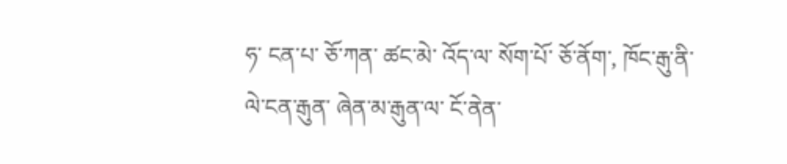ཧ་ ངན་པ་ ཅོ་ཀན་ ཚང་མེ་ འོད་ལ་ སོག་པོ་ ཅོ་ནོག་, ཁོང་རྒུ་ནི་ ལེ་ངན་རྒུན་ ཞེན་མ་རྒུན་ལ་ ངོ་ནེན་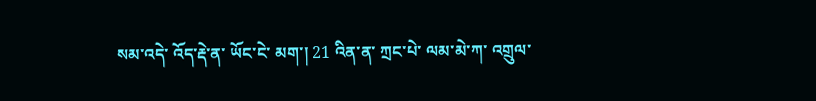སམ་འདེ་ འོད་རྡེ་ན་ ཡོང་ངེ་ མག་། 21 འིན་ན་ ཀྲང་པེ་ ལམ་མེ་ཀ་ འགྲུལ་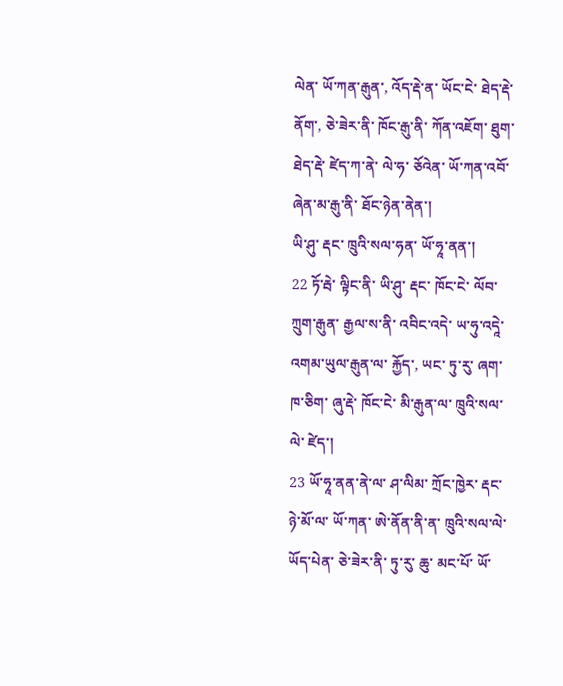ལེན་ ཡོ་ཀན་རྒུན་, འོད་རྡེ་ན་ ཡོང་ངེ་ ཐེད་རྡེ་ནོག་, ཅེ་ཟེར་ནི་ ཁོང་རྒུ་ནི་ ཀོན་འཇོག་ ཐུག་ཐེད་རྡེ་ ཛེད་ཀ་ནེ་ ལེ་ཧ་ ཅོའེན་ ཡོ་ཀན་འབོ་ ཞེན་མ་རྒུ་ནི་ ཐོང་ཉེན་ནེན་།
ཡི་ཤུ་ རྡང་ ཁྲུའི་སལ་ཧན་ ཡོ་ཧཱ་ནན་།
22 ཏོ་རྦེ་ ལྟིང་ནི་ ཡི་ཤུ་ རྡང་ ཁོང་ངེ་ ལོབ་ཀྲུག་རྒུན་ རྒྱལ་ས་ནི་ འབིང་འདེ་ ཡ་ཧུ་འདཱེ་ འགམ་ཡུལ་རྒུན་ལ་ རྐྱོད་, ཡང་ ཏུ་རུ་ ཞག་ ཁ་ཅིག་ ཞུ་རྡེ་ ཁོང་ངེ་ མི་རྒུན་ལ་ ཁྲུའི་སལ་ལེ་ ཛེད་།
23 ཡོ་ཧཱ་ནན་ནེ་ལ་ ཤ་ལིམ་ ཀྲོང་ཁྱེར་ རྡང་ ཉེ་མོ་ལ་ ཡོ་ཀན་ ཨེ་ནོན་ནི་ན་ ཁྲུའི་སལ་ལེ་ཡོད་པེན་ ཅེ་ཟེར་ནི་ ཏུ་རུ་ ཆུ་ མང་པོ་ ཡོ་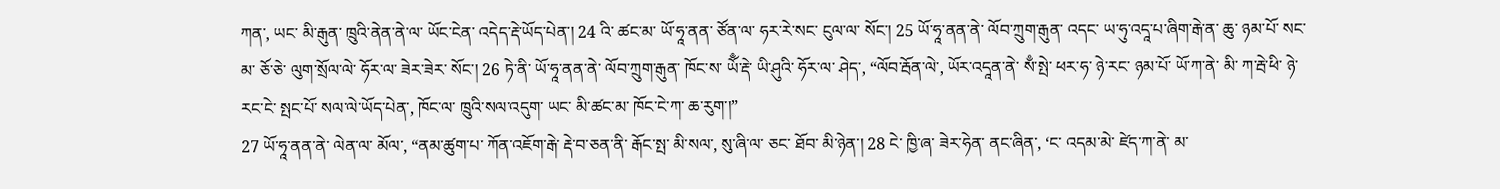ཀན་, ཡང་ མི་རྒུན་ ཁྲུའི་ནེན་ནེ་ལ་ ཡོང་ངེན་ འདེད་རྡེ་ཡོད་པེན་། 24 འི་ ཚང་མ་ ཡོ་ཧཱ་ནན་ ཙོན་ལ་ ཧར་རེ་སང་ ངུལ་ལ་ སོང་། 25 ཡོ་ཧཱ་ནན་ནེ་ ལོབ་ཀྲུག་རྒུན་ འདང་ ཡ་ཧུ་འདཱ་པ་ཞིག་རྒེ་ན་ ཆུ་ ཉམ་པོ་ སང་མ་ ཅོ་ཅེ་ ལུག་སྲོལ་ལེ་ ཧོར་ལ་ ཟེར་ཟེར་ སོང་། 26 ཏེ་ནི་ ཡོ་ཧཱ་ནན་ནེ་ ལོབ་ཀྲུག་རྒུན་ ཁོང་ས་ ཡོྃ་རྡེ་ ཡི་ཤུའི་ ཧོར་ལ་ ཤེད་, “ལོབ་རྦོན་ལེ་, ཡོར་འདཱན་ནེ་ སྃ་སྤེ་ ཕར་ཧ་ ཉེ་རང་ ཉམ་པོ་ ཡོ་ཀ་ནེ་ མི་ ཀ་རྦེ་ཕི་ ཉེ་རང་ངེ་ སྤང་པོ་ སལ་ལེ་ཡོད་པེན་, ཁོང་ལ་ ཁྲུའི་སལ་འདུག་ ཡང་ མི་ཚང་མ་ ཁོང་ངེ་ཀ་ ཆ་རུག་།”
27 ཡོ་ཧཱ་ནན་ནེ་ ལེན་ལ་ མོལ་, “ནམ་ཚུག་པ་ ཀོན་འཇོག་རྒེ་ རྡེ་བ་ཅན་ནི་ རྒོང་སྤ་ མི་སལ་, སུ་ཞི་ལ་ ཅང་ ཐོབ་ མི་ཉེན་། 28 ངེ་ ཁྱི་ཞ་ ཟེར་ཧེན་ ནང་ཞིན་, ‘ང་ འདམ་མེ་ ཛེད་ཀ་ནེ་ མ་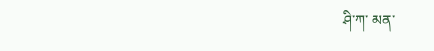ཤི་ཀ་ མན་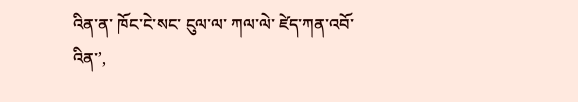འིན་ན་ ཁོང་ངེ་སང་ ངུལ་ལ་ ཀལ་ལེ་ ཛེད་ཀན་འབོ་ འིན་’,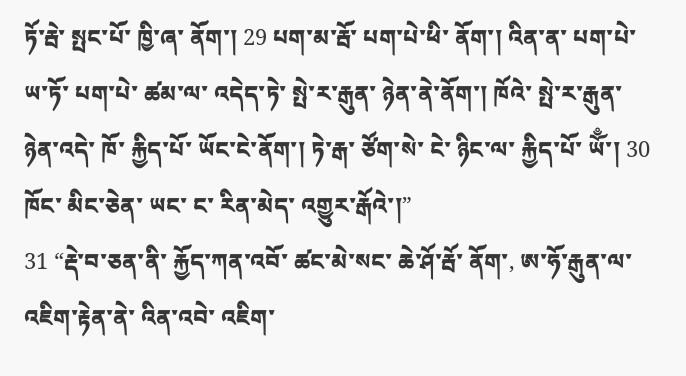ཏོ་རྦེ་ སྤང་པོ་ ཁྱི་ཞ་ ནོག་། 29 པག་མ་རྦོ་ པག་པེ་ཕི་ ནོག་། འིན་ན་ པག་པེ་ ཡ་ཏོ་ པག་པེ་ ཚམ་ལ་ འདེད་ཏེ་ སྤེ་ར་རྒུན་ ཉེན་ནེ་ནོག་། ཁོའེ་ སྤེ་ར་རྒུན་ ཉེན་འདེ་ ཁོ་ རྐྱིད་པོ་ ཡོང་ངེ་ནོག་། ཏེ་རྒ་ ཙོག་སེ་ ངེ་ ཉིང་ལ་ རྐྱིད་པོ་ ཡོྃ་། 30 ཁོང་ མིང་ཅེན་ ཡང་ ང་ རིན་མེད་ འགྱུར་རྒོའེ་།”
31 “རྡེ་བ་ཅན་ནི་ རྐྱོད་ཀན་འབོ་ ཚང་མེ་སང་ ཆེ་ཤོ་རྦོ་ ནོག་, ཨ་ཧོ་རྒུན་ལ་ འཇིག་རྟེན་ནེ་ འིན་འབེ་ འཇིག་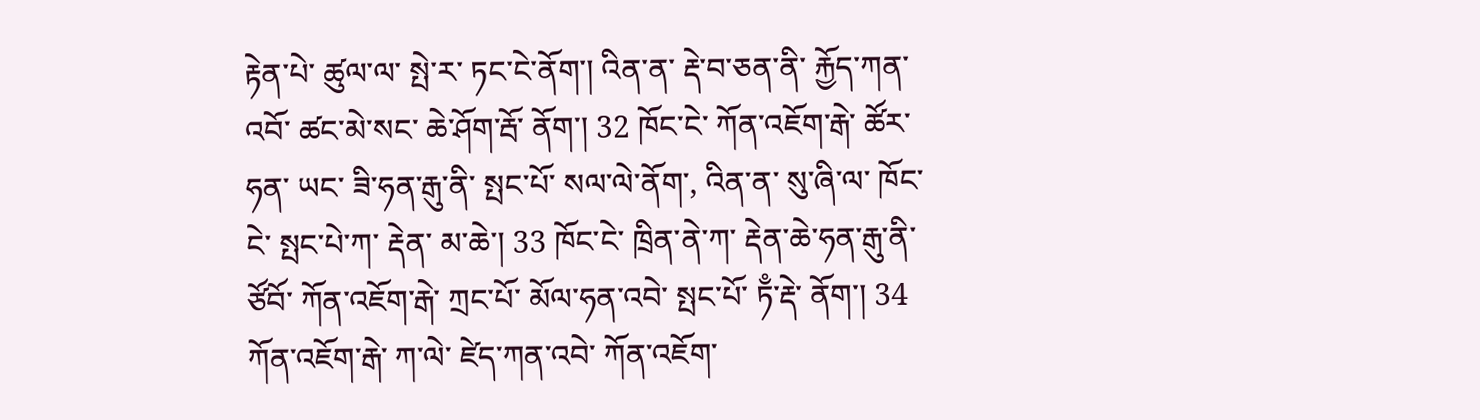རྟེན་པེ་ ཚུལ་ལ་ སྤེ་ར་ ཏང་ངེ་ནོག་། འིན་ན་ རྡེ་བ་ཅན་ནི་ རྐྱོད་ཀན་འབོ་ ཚང་མེ་སང་ ཆེ་ཤོག་རྦོ་ ནོག་། 32 ཁོང་ངེ་ ཀོན་འཇོག་རྒེ་ ཚོར་ཧན་ ཡང་ ཟི་ཧན་རྒུ་ནི་ སྤང་པོ་ སལ་ལེ་ནོག་, འིན་ན་ སུ་ཞི་ལ་ ཁོང་ངེ་ སྤང་པེ་ཀ་ རྡེན་ མ་ཆེ་། 33 ཁོང་ངེ་ ཁྲིན་ནེ་ཀ་ རྡེན་ཆེ་ཧན་རྒུ་ནི་ ཙོབོ་ ཀོན་འཇོག་རྒེ་ ཀྲང་པོ་ མོལ་ཧན་འབེ་ སྤང་པོ་ ཏྃ་རྡེ་ ནོག་། 34 ཀོན་འཇོག་རྒེ་ ཀ་ལེ་ ཛེད་ཀན་འབེ་ ཀོན་འཇོག་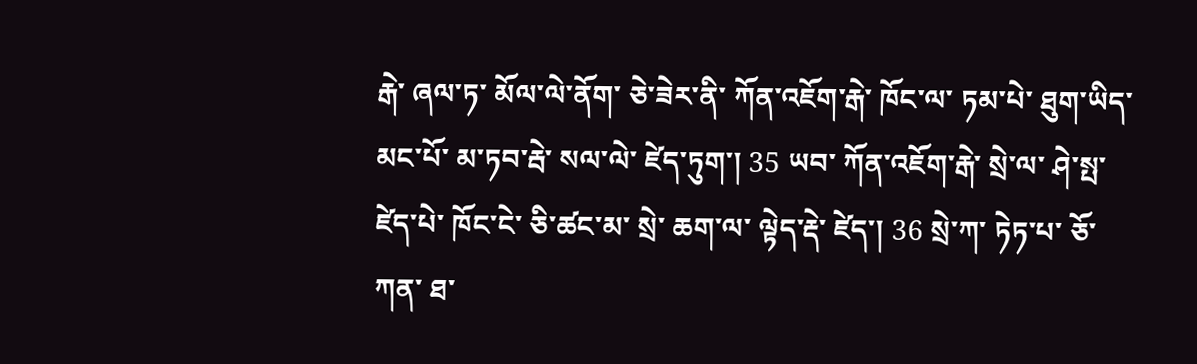རྒེ་ ཞལ་ཏ་ མོལ་ལེ་ནོག་ ཅེ་ཟེར་ནི་ ཀོན་འཇོག་རྒེ་ ཁོང་ལ་ ཏམ་པེ་ ཐུག་ཡིད་ མང་པོ་ མ་ཏབ་རྦེ་ སལ་ལེ་ ཛེད་ཏུག་། 35 ཡབ་ ཀོན་འཇོག་རྒེ་ སྲེ་ལ་ ཤེ་སྤ་ ཛེད་པེ་ ཁོང་ངེ་ ཅི་ཚང་མ་ སྲེ་ ཆག་ལ་ ལྟེད་རྡེ་ ཛེད་། 36 སྲེ་ཀ་ ཏེཏ་པ་ ཅོ་ཀན་ ཐ་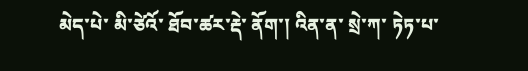མེད་པེ་ མི་ཙེའོ་ ཐོབ་ཚར་རྡེ་ ནོག་། འིན་ན་ སྲེ་ཀ་ ཏེཏ་པ་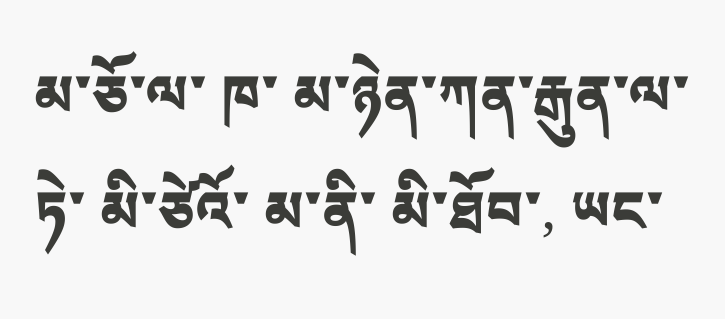མ་ཅོ་ལ་ ཁ་ མ་ཉེན་ཀན་རྒུན་ལ་ ཏེ་ མི་ཙེའོ་ མ་ནི་ མི་ཐོབ་, ཡང་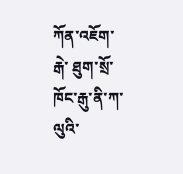ཀོན་འཇོག་རྒེ་ ཐུག་སྲོ་ ཁོང་རྒུ་ནི་ཀ་ ལུའི་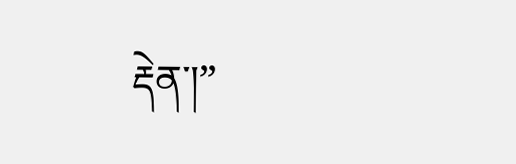རྡེན་།”